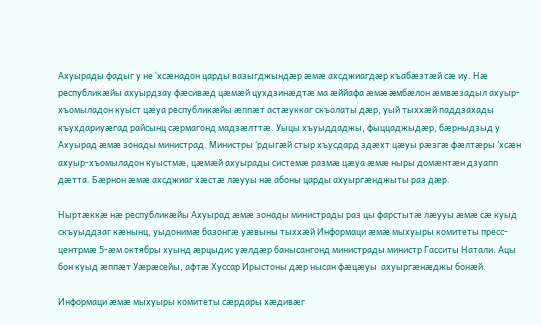Ахуырады фадыг у не ʻхсæнадон царды вазыгджындæр æмæ ахсджиагдæр къабæзтæй сæ иу. Нæ республикæйы ахуырдзау фæсивæд цæмæй цухдзинæдтæ ма æййафа æмæ æмбæлон æмвæзадыл ахуыр-хъомыладон куыст цæуа республикæйы æппæт астæуккаг скъолаты дæр, уый тыххæй паддзахады къухдариуæгад райсынц сæрмагонд мадзæлттæ. Уыцы хъуыддаджы, фыццаджыдæр, бæрныдзыд у Ахуырад æмæ зонады министрад. Министры ‘рдыгæй стыр хъусдард здæхт цæуы рæзгæ фæлтæры ‘хсæн ахуыр-хъомыладон куыстмæ, цæмæй ахуырады системæ размæ цæуа æмæ ныры домæнтæн дзуапп дæтта. Бæрнон æмæ ахсджиаг хæстæ лæууы нæ абоны царды ахуыргæнджыты раз дæр.

Ныртæккæ нæ республикæйы Ахуырад æмæ зонады министрады раз цы фарстытæ лæууы æмæ сæ куыд скъуыддзаг кæнынц, уыдонимæ базонгæ уæвыны тыххæй Информаци æмæ мыхуыры комитеты пресс-центрмæ 5-æм октябры хуынд æрцыдис уæлдæр банысангонд министрады министр Гасситы Натали. Ацы бон куыд æппæт Уæрæсейы, афтæ Хуссар Ирыстоны дæр нысан фæцæуы  ахуыргæнæджы бонæй.

Информаци æмæ мыхуыры комитеты сæрдары хæдивæг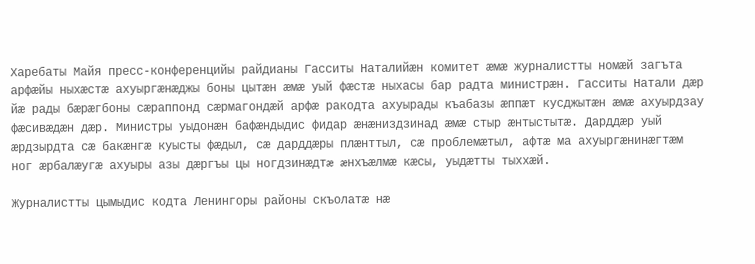Харебаты Майя пресс-конференцийы райдианы Гасситы Наталийæн комитет æмæ журналистты номæй загъта арфæйы ныхæстæ ахуыргæнæджы боны цытæн æмæ уый фæстæ ныхасы бар радта министрæн. Гасситы Натали дæр йæ рады бæрæгбоны сæраппонд сæрмагондæй арфæ ракодта ахуырады къабазы æппæт кусджытæн æмæ ахуырдзау фæсивæдæн дæр. Министры уыдонæн бафæндыдис фидар æнæниздзинад æмæ стыр æнтыстытæ. Дарддæр уый æрдзырдта сæ бакæнгæ куысты фæдыл, сæ дарддæры плæнттыл, сæ проблемæтыл, афтæ ма ахуыргæнинæгтæм ног æрбалæугæ ахуыры азы дæргъы цы ногдзинæдтæ æнхъæлмæ кæсы, уыдæтты тыххæй.

Журналистты цымыдис кодта Ленингоры районы скъолатæ нæ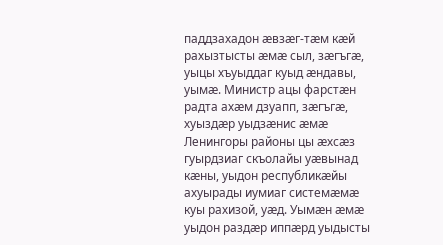паддзахадон æвзæг-тæм кæй рахызтысты æмæ сыл, зæгъгæ, уыцы хъуыддаг куыд æндавы, уымæ. Министр ацы фарстæн радта ахæм дзуапп, зæгъгæ, хуыздæр уыдзæнис æмæ Ленингоры районы цы æхсæз гуырдзиаг скъолайы уæвынад кæны, уыдон республикæйы ахуырады иумиаг системæмæ куы рахизой, уæд. Уымæн æмæ уыдон раздæр иппæрд уыдысты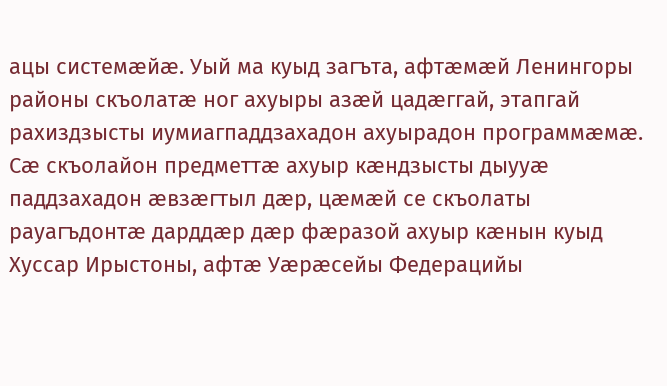ацы системæйæ. Уый ма куыд загъта, афтæмæй Ленингоры районы скъолатæ ног ахуыры азæй цадæггай, этапгай рахиздзысты иумиагпаддзахадон ахуырадон программæмæ. Сæ скъолайон предметтæ ахуыр кæндзысты дыууæ паддзахадон æвзæгтыл дæр, цæмæй се скъолаты рауагъдонтæ дарддæр дæр фæразой ахуыр кæнын куыд Хуссар Ирыстоны, афтæ Уæрæсейы Федерацийы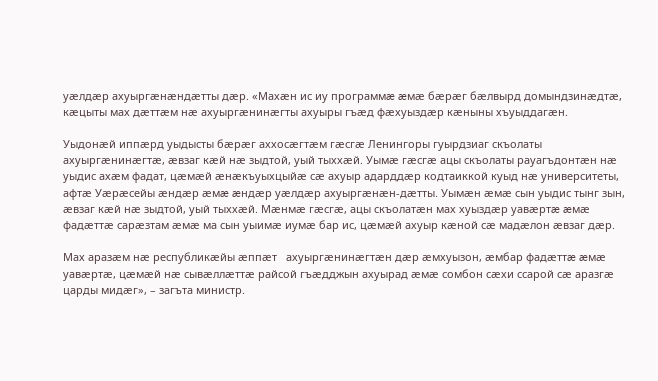уæлдæр ахуыргæнæндæтты дæр. «Махæн ис иу программæ æмæ бæрæг бæлвырд домындзинæдтæ, кæцыты мах дæттæм нæ ахуыргæнинæгты ахуыры гъæд фæхуыздæр кæныны хъуыддагæн.

Уыдонæй иппæрд уыдысты бæрæг аххосæгтæм гæсгæ Ленингоры гуырдзиаг скъолаты ахуыргæнинæгтæ, æвзаг кæй нæ зыдтой, уый тыххæй. Уымæ гæсгæ ацы скъолаты рауагъдонтæн нæ уыдис ахæм фадат, цæмæй æнæкъуыхцыйæ сæ ахуыр адарддæр кодтаиккой куыд нæ университеты, афтæ Уæрæсейы æндæр æмæ æндæр уæлдæр ахуыргæнæн-дæтты. Уымæн æмæ сын уыдис тынг зын, æвзаг кæй нæ зыдтой, уый тыххæй. Мæнмæ гæсгæ, ацы скъолатæн мах хуыздæр уавæртæ æмæ фадæттæ сарæзтам æмæ ма сын уыимæ иумæ бар ис, цæмæй ахуыр кæной сæ мадæлон æвзаг дæр.

Мах аразæм нæ республикæйы æппæт   ахуыргæнинæгтæн дæр æмхуызон, æмбар фадæттæ æмæ уавæртæ, цæмæй нæ сывæллæттæ райсой гъæдджын ахуырад æмæ сомбон сæхи ссарой сæ аразгæ царды мидæг», – загъта министр.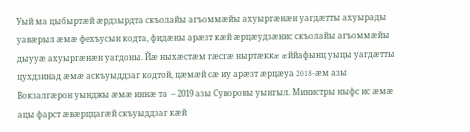Уый ма цыбыртæй æрдзырдта скъолайы агъоммæйы ахуыргæнæн уагдæтты ахуырады уавæрыл æмæ фехъусын кодта, фидæны арæзт кæй æрцæудзæнис скъолайы агъоммæйы дыууæ ахуыргæнæн уагдоны. Йæ ныхæстæм гæсгæ ныртæккæ æййафынц уыцы уагдæтты цухдзинад æмæ аскъуыддзаг кодтой, цæмæй сæ иу арæзт æрцæуа 2018-æм азы Вокзалгæрон уынджы æмæ иннæ та  – 2019 азы Суворовы уынгыл. Министры ныфс ис æмæ ацы фарст æвæрццагæй скъуыддзаг кæй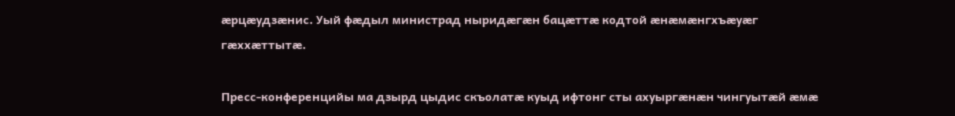æрцæудзæнис. Уый фæдыл министрад ныридæгæн бацæттæ кодтой æнæмæнгхъæуæг гæххæттытæ.

Пресс-конференцийы ма дзырд цыдис скъолатæ куыд ифтонг сты ахуыргæнæн чингуытæй æмæ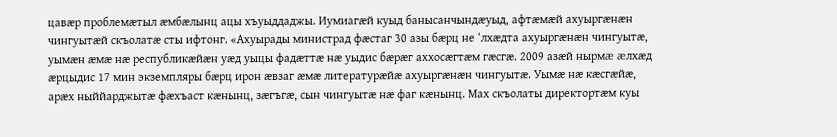цавæр проблемæтыл æмбæлынц ацы хъуыддаджы. Иумиагæй куыд банысанчындæуыд, афтæмæй ахуыргæнæн чингуытæй скъолатæ сты ифтонг. «Ахуырады министрад фæстаг 30 азы бæрц не ʻлхæдта ахуыргæнæн чингуытæ, уымæн æмæ нæ республикæйæн уæд уыцы фадæттæ нæ уыдис бæрæг аххосæгтæм гæсгæ. 2009 азæй нырмæ æлхæд æрцыдис 17 мин экземпляры бæрц ирон æвзаг æмæ литературæйæ ахуыргæнæн чингуытæ. Уымæ нæ кæсгæйæ, арæх ныййарджытæ фæхъаст кæнынц, зæгъгæ, сын чингуытæ нæ фаг кæнынц. Мах скъолаты директортæм куы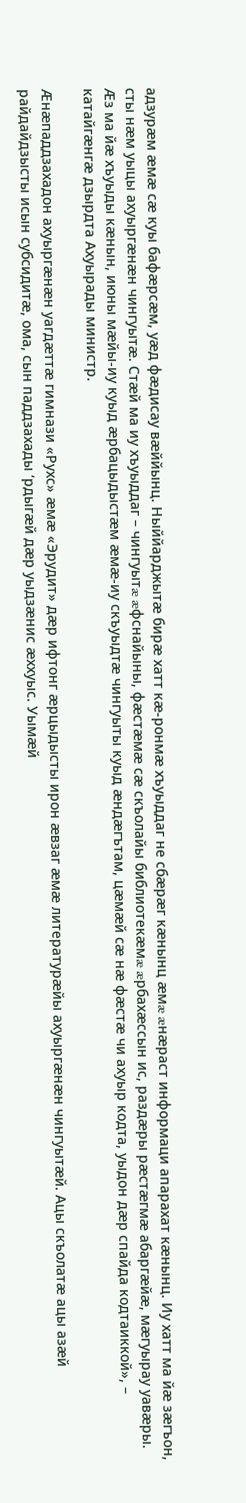адзурæм æмæ сæ куы бафæрсæм, уæд фæдисау вæййынц. Ныййарджытæ бирæ хатт кæ-ронмæ хъуыддаг не сбæрæг кæнынц æмæ æнæраст информаци апарахат кæнынц. Иу хатт ма йæ зæгъон, сты нæм уыцы ахуыргæнæн чингуытæ. Стæй ма иу хъуыддаг – чингуытæ æфснайыны, фæстæмæ сæ скъолайы библиотекæмæ æрбахæссын ис, раздæры рæстæгмæ абаргæйæ, мæгуырау уавæры. Æз ма йæ хъуыды кæнын, июны мæйы-иу куыд æрбацыдыстæм æмæ-иу скъуыдтæ чингуыты куыд æндæгътам, цæмæй сæ нæ фæстæ чи ахуыр кодта, уыдон дæр спайда кодтаиккой», – катайгæнгæ дзырдта Ахуырады министр.

Æнæпаддзахадон ахуыргæнæн уагдæттæ гимнази «Рухс» æмæ «Эрудит» дæр ифтонг æрцыдысты ирон æвзаг æмæ литературæйы ахуыргæнæн чингуытæй. Ацы скъолатæ ацы азæй райдайдзысты исын субсидитæ, ома, сын паддзахады ʻрдыгæй дæр уыдзæнис æххуыс. Уымæй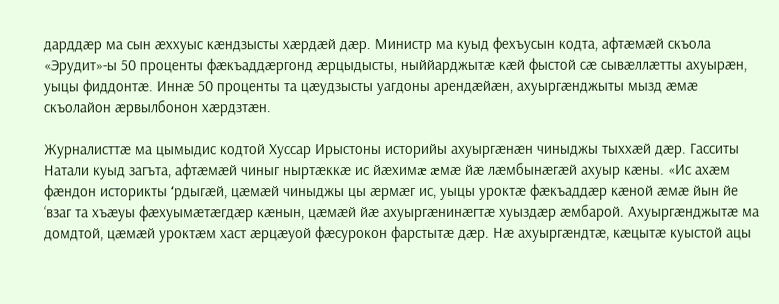дарддæр ма сын æххуыс кæндзысты хæрдæй дæр. Министр ма куыд фехъусын кодта, афтæмæй скъола «Эрудит»-ы 50 проценты фæкъаддæргонд æрцыдысты, ныййарджытæ кæй фыстой сæ сывæллæтты ахуырæн, уыцы фиддонтæ. Иннæ 50 проценты та цæудзысты уагдоны арендæйæн, ахуыргæнджыты мызд æмæ скъолайон æрвылбонон хæрдзтæн.

Журналисттæ ма цымыдис кодтой Хуссар Ирыстоны историйы ахуыргæнæн чиныджы тыххæй дæр. Гасситы Натали куыд загъта, афтæмæй чиныг ныртæккæ ис йæхимæ æмæ йæ лæмбынæгæй ахуыр кæны. «Ис ахæм фæндон историкты ʻрдыгæй, цæмæй чиныджы цы æрмæг ис, уыцы уроктæ фæкъаддæр кæной æмæ йын йе ‘взаг та хъæуы фæхуымæтæгдæр кæнын, цæмæй йæ ахуыргæнинæгтæ хуыздæр æмбарой. Ахуыргæнджытæ ма домдтой, цæмæй уроктæм хаст æрцæуой фæсурокон фарстытæ дæр. Нæ ахуыргæндтæ, кæцытæ куыстой ацы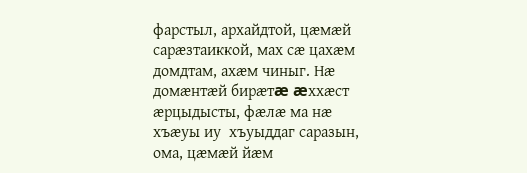фарстыл, архайдтой, цæмæй сарæзтаиккой, мах сæ цахæм домдтам, ахæм чиныг. Нæ домæнтæй бирæтæ æххæст æрцыдысты, фæлæ ма нæ хъæуы иу  хъуыддаг саразын, ома, цæмæй йæм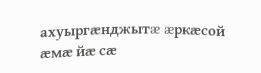ахуыргæнджытæ æркæсой æмæ йæ сæ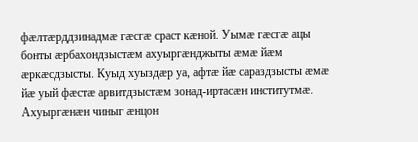фæлтæрддзинадмæ гæсгæ сраст кæной. Уымæ гæсгæ ацы бонты æрбахондзыстæм ахуыргæнджыты æмæ йæм æркæсдзысты. Куыд хуыздæр уа, афтæ йæ сараздзысты æмæ йæ уый фæстæ арвитдзыстæм зонад-иртасæн институтмæ. Ахуыргæнæн чиныг æнцон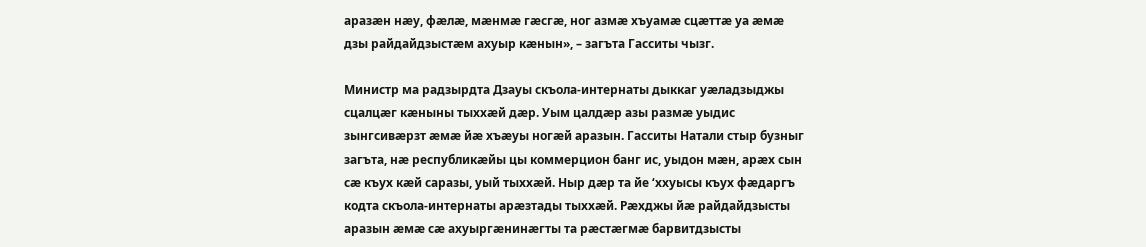аразæн нæу, фæлæ, мæнмæ гæсгæ, ног азмæ хъуамæ сцæттæ уа æмæ дзы райдайдзыстæм ахуыр кæнын», – загъта Гасситы чызг.

Министр ма радзырдта Дзауы скъола-интернаты дыккаг уæладзыджы сцалцæг кæныны тыххæй дæр. Уым цалдæр азы размæ уыдис зынгсивæрзт æмæ йæ хъæуы ногæй аразын. Гасситы Натали стыр бузныг загъта, нæ республикæйы цы коммерцион банг ис, уыдон мæн, арæх сын сæ къух кæй саразы, уый тыххæй. Ныр дæр та йе ʻххуысы къух фæдаргъ кодта скъола-интернаты арæзтады тыххæй. Рæхджы йæ райдайдзысты аразын æмæ сæ ахуыргæнинæгты та рæстæгмæ барвитдзысты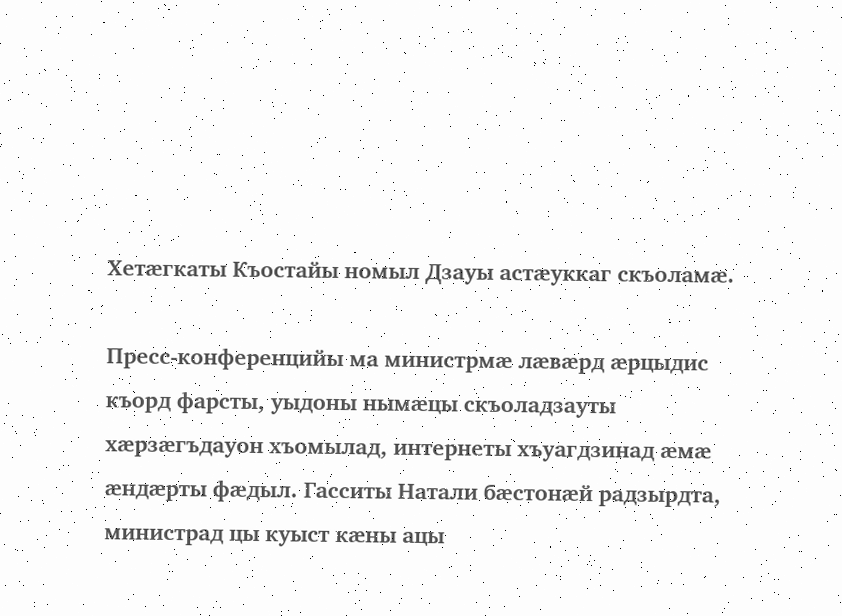Хетæгкаты Къостайы номыл Дзауы астæуккаг скъоламæ.

Пресс-конференцийы ма министрмæ лæвæрд æрцыдис къорд фарсты, уыдоны нымæцы скъоладзауты хæрзæгъдауон хъомылад, интернеты хъуагдзинад æмæ æндæрты фæдыл. Гасситы Натали бæстонæй радзырдта, министрад цы куыст кæны ацы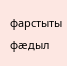фарстыты фæдыл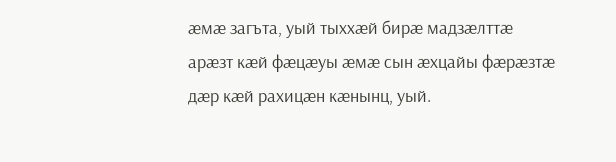æмæ загъта, уый тыххæй бирæ мадзæлттæ арæзт кæй фæцæуы æмæ сын æхцайы фæрæзтæ дæр кæй рахицæн кæнынц, уый.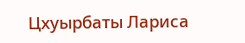Цхуырбаты Лариса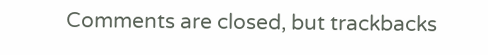Comments are closed, but trackbacks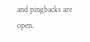and pingbacks are open.